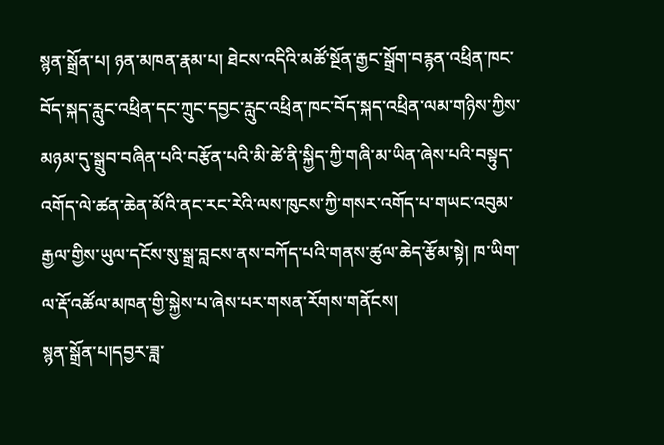སྙན་སྒྲོན་པ། ཉན་མཁན་རྣམ་པ། ཐེངས་འདིའི་མཚོ་སྔོན་རྒྱང་སྒྲོག་བརྙན་འཕྲིན་ཁང་བོད་སྐད་རླུང་འཕྲིན་དང་ཀྲུང་དབྱང་རླུང་འཕྲིན་ཁང་བོད་སྐད་འཕྲིན་ལམ་གཉིས་ཀྱིས་མཉམ་དུ་སྒྲུབ་བཞིན་པའི་བརྩོན་པའི་མི་ཚེ་ནི་སྐྱིད་ཀྱི་གཞི་མ་ཡིན་ཞེས་པའི་བསྟུད་འགོད་ལེ་ཚན་ཆེན་མོའི་ནང་རང་རེའི་ལས་ཁུངས་ཀྱི་གསར་འགོད་པ་གཡང་འབུམ་རྒྱལ་གྱིས་ཡུལ་དངོས་སུ་སྒྲ་བླངས་ནས་བཀོད་པའི་གནས་ཚུལ་ཆེད་རྩོམ་སྟེ། ཁ་ཡིག་ལ་རྡོ་འཚོལ་མཁན་གྱི་སྐྱེས་པ་ཞེས་པར་གསན་རོགས་གནོངས།
སྙན་སྒྲོན་པ།དབྱར་ཟླ་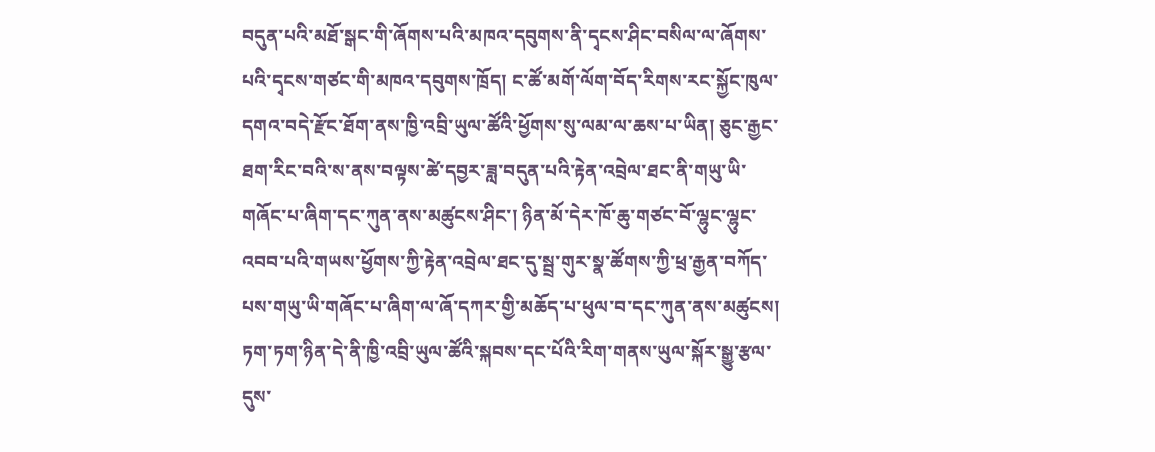བདུན་པའི་མཐོ་སྒང་གི་ཞོགས་པའི་མཁའ་དབུགས་ནི་དྭངས་ཤིང་བསིལ་ལ་ཞོགས་པའི་དྭངས་གཙང་གི་མཁའ་དབུགས་ཁྲོད། ང་ཚོ་མགོ་ལོག་བོད་རིགས་རང་སྐྱོང་ཁུལ་དགའ་བདེ་རྫོང་ཐོག་ནས་ཁྱི་འབྲི་ཡུལ་ཚོའི་ཕྱོགས་སུ་ལམ་ལ་ཆས་པ་ཡིན། ཅུང་རྒྱང་ཐག་རིང་བའི་ས་ནས་བལྟས་ཚེ་དབྱར་ཟླ་བདུན་པའི་རྟེན་འབྲེལ་ཐང་ནི་གཡུ་ཡི་གཞོང་པ་ཞིག་དང་ཀུན་ནས་མཚུངས་ཤིང་། ཉིན་མོ་དེར་ཁོ་ཆུ་གཙང་བོ་ལྷུང་ལྷུང་འབབ་པའི་གཡས་ཕྱོགས་ཀྱི་རྟེན་འབྲེལ་ཐང་དུ་སྦྲ་གུར་སྣ་ཚོགས་ཀྱི་ཕྲ་རྒྱན་བཀོད་པས་གཡུ་ཡི་གཞོང་པ་ཞིག་ལ་ཞོ་དཀར་གྱི་མཆོད་པ་ཕུལ་བ་དང་ཀུན་ནས་མཚུངས། ཏག་ཏག་ཉིན་དེ་ནི་ཁྱི་འབྲི་ཡུལ་ཚོའི་སྐབས་དང་པོའི་རིག་གནས་ཡུལ་སྐོར་སྒྱུ་རྩལ་དུས་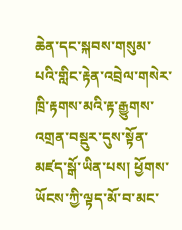ཆེན་དང་སྐབས་གསུམ་པའི་གླིང་རྟེན་འབྲེལ་གསེར་ཁྲི་རྟགས་མའི་རྟ་རྒྱུགས་འགྲན་བསྡུར་དུས་སྟོན་མཛད་སྒོ་ཡིན་པས། ཕྱོགས་ཡོངས་ཀྱི་ལྟད་མོ་བ་མང་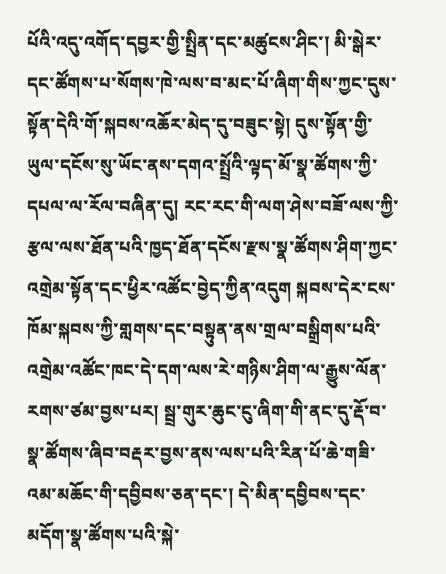པོའི་འདུ་འགོད་དབྱར་གྱི་སྤྲིན་དང་མཚུངས་ཤིང་། མི་སྒེར་དང་ཚོགས་པ་སོགས་ཁེ་ལས་བ་མང་པོ་ཞིག་གིས་ཀྱང་དུས་སྟོན་དེའི་གོ་སྐབས་འཆོར་མེད་དུ་བཟུང་སྟེ། དུས་སྟོན་གྱི་ཡུལ་དངོས་སུ་ཡོང་ནས་དགའ་སྤྲོའི་ལྟད་མོ་སྣ་ཚོགས་ཀྱི་དཔལ་ལ་རོལ་བཞིན་དུ། རང་རང་གི་ལག་ཤེས་བཟོ་ལས་ཀྱི་རྩལ་ལས་ཐོན་པའི་ཁྱད་ཐོན་དངོས་རྫས་སྣ་ཚོགས་ཤིག་ཀྱང་འགྲེམ་སྟོན་དང་ཕྱིར་འཚོང་བྱེད་ཀྱིན་འདུག སྐབས་དེར་ངས་ཁོམ་སྐབས་ཀྱི་གླགས་དང་བསྟུན་ནས་གྲལ་བསྒྲིགས་པའི་འགྲེམ་འཚོང་ཁང་དེ་དག་ལས་རེ་གཉིས་ཤིག་ལ་རྒྱུས་ལོན་རགས་ཙམ་བྱས་པར། སྦྲ་གུར་ཆུང་ངུ་ཞིག་གི་ནང་དུ་རྡོ་བ་སྣ་ཚོགས་ཞིབ་བརྡར་བྱས་ནས་ལས་པའི་རིན་པོ་ཆེ་གཟི་འམ་མཆོང་གི་དབྱིབས་ཅན་དང་། དེ་མིན་དབྱིབས་དང་མདོག་སྣ་ཚོགས་པའི་སྐེ་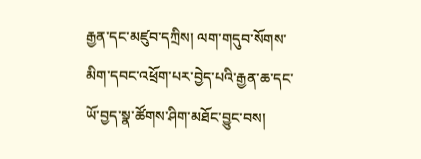རྒྱན་དང་མཛུབ་དཀྲིས། ལག་གདུབ་སོགས་མིག་དབང་འཕྲོག་པར་བྱེད་པའི་རྒྱན་ཆ་དང་ཡོ་བྱད་སྣ་ཚོགས་ཤིག་མཐོང་བྱུང་བས།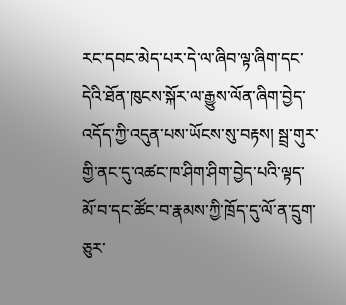རང་དབང་མེད་པར་དེ་ལ་ཞིབ་ལྟ་ཞིག་དང་དེའི་ཐོན་ཁུངས་སྐོར་ལ་རྒྱུས་ལོན་ཞིག་བྱེད་འདོད་ཀྱི་འདུན་པས་ཡོངས་སུ་བརྟས། སྦྲ་གུར་གྱི་ནང་དུ་འཚང་ཁ་ཤིག་ཤིག་བྱེད་པའི་ལྟད་མོ་བ་དང་ཚོང་བ་རྣམས་ཀྱི་ཁྲོད་དུ་ལོ་ན་དྲུག་ཅུར་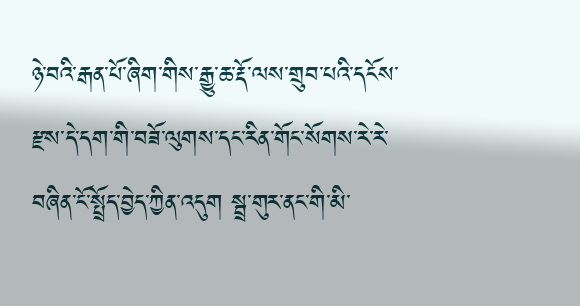ཉེ་བའི་རྒན་པོ་ཞིག་གིས་རྒྱུ་ཆ་རྡོ་ལས་གྲུབ་པའི་དངོས་རྫས་དེ་དག་གི་བཟོ་ལུགས་དང་རིན་གོང་སོགས་རེ་རེ་བཞིན་ངོ་སྤྲོད་བྱེད་ཀྱིན་འདུག སྦྲ་གུར་ནང་གི་མི་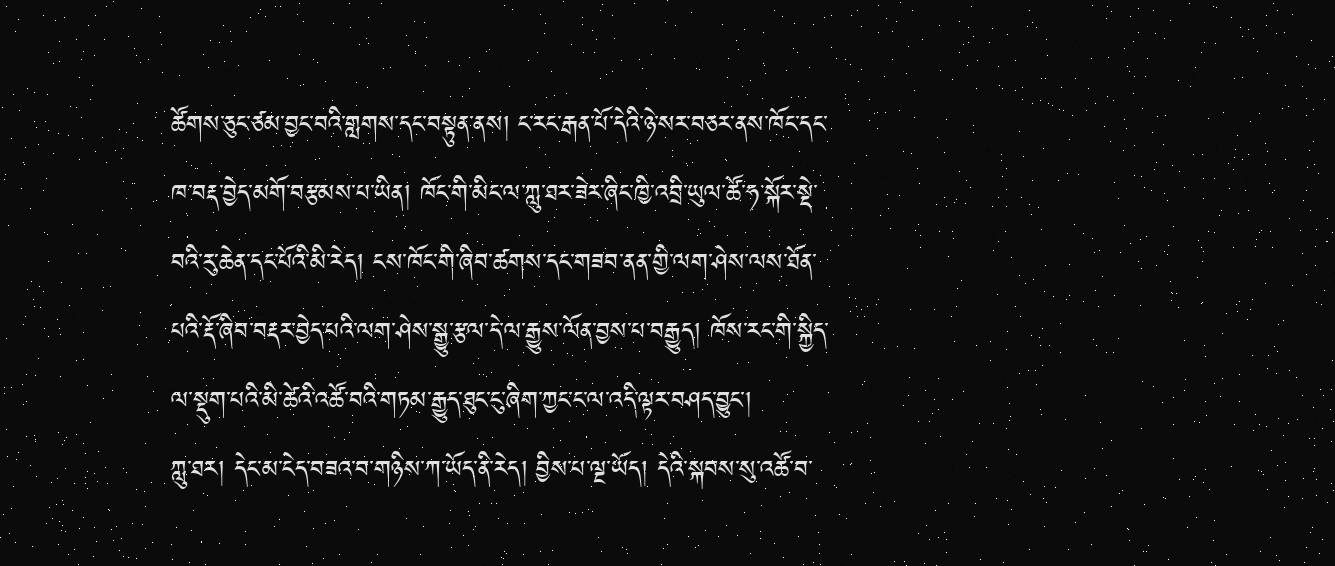ཚོགས་ཅུང་ཙམ་བྱང་བའི་གླགས་དང་བསྟུན་ནས། ང་རང་རྒན་པོ་དེའི་ཉེ་སར་བཅར་ནས་ཁོང་དང་ཁ་བརྡ་བྱེད་མགོ་བརྩམས་པ་ཡིན། ཁོང་གི་མིང་ལ་ཀླུ་ཐར་ཟེར་ཞིང་ཁྱི་འབྲི་ཡུལ་ཚོ་ཧ་སྐོར་སྡེ་བའི་རུ་ཆེན་དང་པོའི་མི་རེད། ངས་ཁོང་གི་ཞིབ་ཚགས་དང་གཟབ་ནན་གྱི་ལག་ཤེས་ལས་ཐོན་པའི་རྡོ་ཞིབ་བརྡར་བྱེད་པའི་ལག་ཤེས་སྒྱུ་རྩལ་དེ་ལ་རྒྱུས་ལོན་བྱས་པ་བརྒྱུད། ཁོས་རང་གི་སྐྱིད་ལ་སྡུག་པའི་མི་ཚེའི་འཚོ་བའི་གཏམ་རྒྱུད་ཐུང་ངུ་ཞིག་ཀྱང་ང་ལ་འདི་ལྟར་བཤད་བྱུང་།
ཀླུ་ཐར། དེང་མ་ངེད་བཟའ་བ་གཉིས་ཀ་ཡོད་ནི་རེད། བྱིས་པ་ལྔ་ཡོད། དེའི་སྐབས་སུ་འཚོ་བ་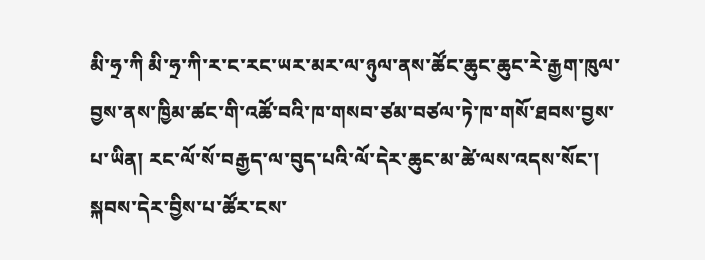མི་ཧྲ་ཀི མི་ཧྲ་ཀི་ར་ང་རང་ཡར་མར་ལ་ཉུལ་ནས་ཚོང་ཆུང་ཆུང་རེ་རྒྱག་ཁུལ་བྱས་ནས་ཁྱིམ་ཚང་གི་འཚོ་བའི་ཁ་གསབ་ཙམ་བཙལ་ཏེ་ཁ་གསོ་ཐབས་བྱས་པ་ཡིན། རང་ལོ་སོ་བརྒྱད་ལ་བུད་པའི་ལོ་དེར་ཆུང་མ་ཚེ་ལས་འདས་སོང་། སྐབས་དེར་བྱིས་པ་ཚོར་ངས་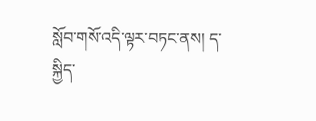སློབ་གསོ་འདི་ལྟར་བཏང་ནས། ད་སྐྱིད་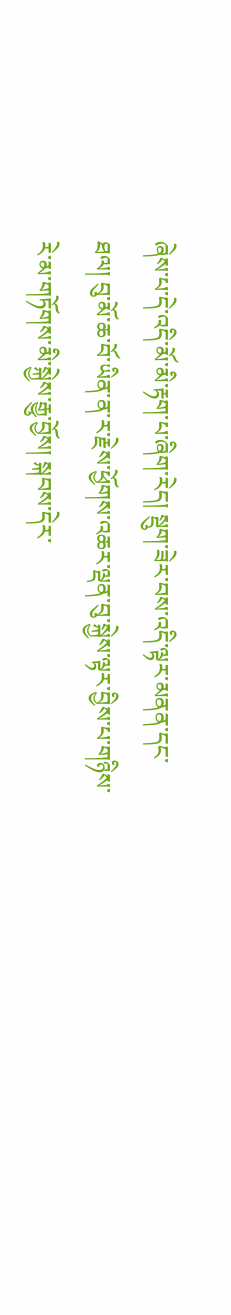ཞེས་པ་དེ་འདི་མོ་མི་རྟག་པ་ཞིག་རེད། སྡུག་ཟེར་བས་འདི་ལྟར་མནན་དང་ཐལ། བུ་མོ་ཆ་བོ་ཡིན་ན་ར་རྗེས་ཕྱོགས་འཆར་ལྡན་བུ་སྐྱེས་ལྟར་བྱིས་པ་གཉིས་རེ་མ་གཏོགས་མི་སྐྱེས་རྒྱུ་བྱོས། སྐབས་དེར་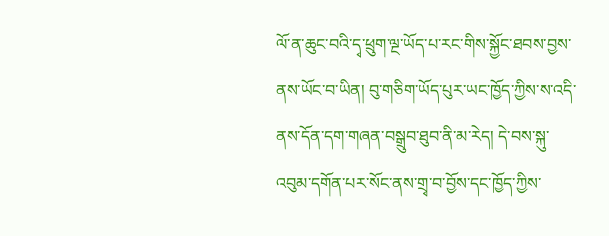ལོ་ན་ཆུང་བའི་དྭ་ཕྲུག་ལྔ་ཡོད་པ་རང་གིས་སྐྱོང་ཐབས་བྱས་ནས་ཡོང་བ་ཡིན། བུ་གཅིག་ཡོད་པུར་ཡང་ཁྱོད་ཀྱིས་ས་འདི་ནས་དོན་དག་གཞན་བསྒྲུབ་ཐུབ་ནི་མ་རེད། དེ་བས་སྐུ་འབུམ་དགོན་པར་སོང་ནས་གྲྭ་བ་བྱོས་དང་ཁྱོད་ཀྱིས་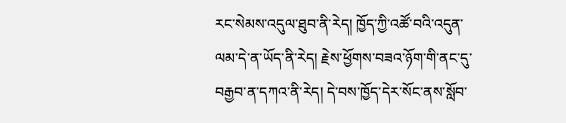རང་སེམས་འདུལ་ཐུབ་ནི་རེད། ཁྱོད་ཀྱི་འཚོ་བའི་འདུན་ལམ་དེ་ན་ཡོད་ནི་རེད། རྗེས་ཕྱོགས་བཟའ་ཉོག་གི་ནང་དུ་བརྒྱབ་ན་དཀའ་ནི་རེད། དེ་བས་ཁྱོད་དེར་སོང་ནས་སློབ་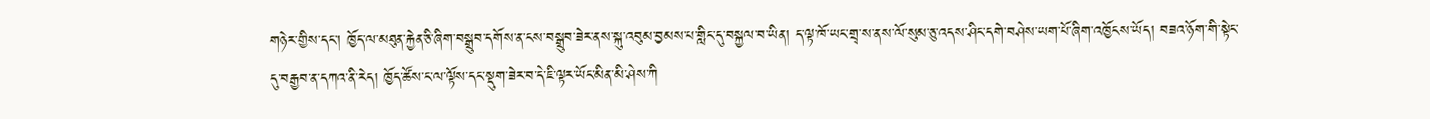གཉེར་གྱིས་དང་། ཁྱོད་ལ་མཐུན་རྐྱེན་ཅི་ཞིག་བསྒྲུབ་དགོས་ན་ངས་བསྒྲུབ་ཟེར་ནས་སྐུ་འབུམ་བྱམས་པ་གླིང་དུ་བསྐྱལ་བ་ཡིན། ད་ལྟ་ཁོ་ཡང་གྲྭ་ས་ནས་ལོ་སུམ་ཅུ་འདས་ཤིང་དགེ་བཤེས་ཡག་པོ་ཞིག་འཁྱོངས་ཡོད། བཟའ་ཉོག་གི་སྟེང་དུ་བརྒྱབ་ན་དཀའ་ནི་རེད། ཁྱོད་ཚོས་ང་ལ་ལྟོས་དང་སྡུག་ཟེར་བ་དེ་ཇི་ལྟར་ཡོང་མིན་མི་ཤེས་ཀི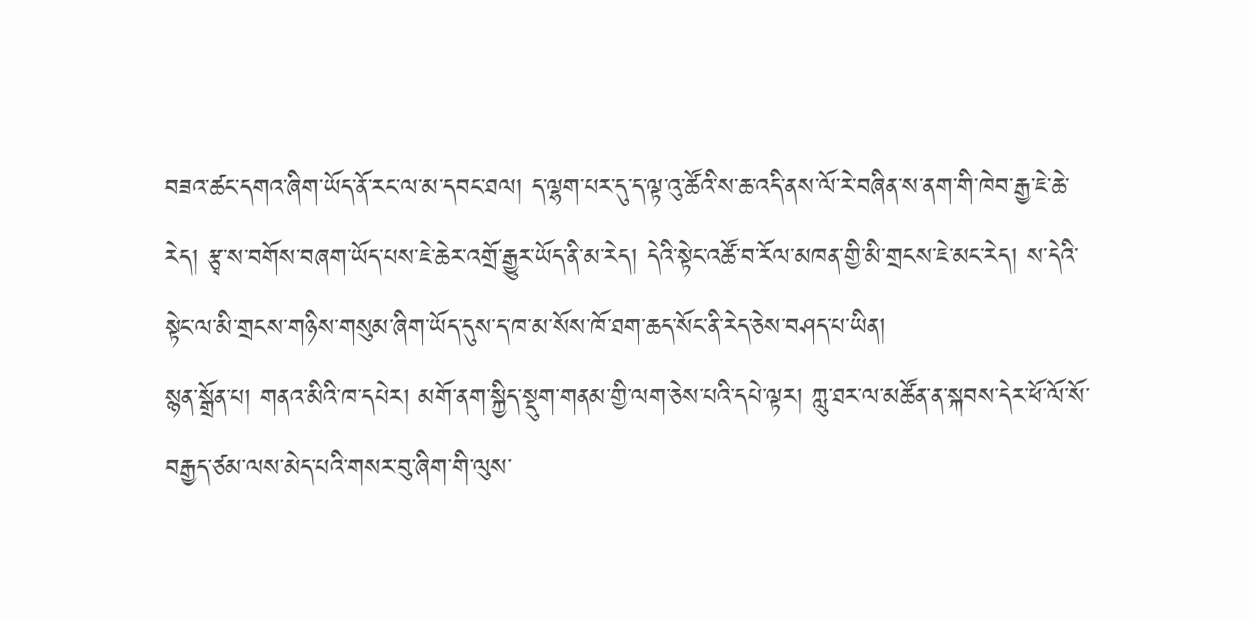བཟའ་ཚང་དགའ་ཞིག་ཡོད་ནོ་རང་ལ་མ་དབང་ཐལ། ད་ལྷག་པར་དུ་ད་ལྟ་འུ་ཚོའི་ས་ཆ་འདི་ནས་ལོ་རེ་བཞིན་ས་ནག་གི་ཁེབ་རྒྱ་ཇེ་ཆེ་རེད། རྩྭ་ས་བགོས་བཞག་ཡོད་པས་ཇེ་ཆེར་འགྲོ་རྒྱུར་ཡོད་ནི་མ་རེད། དེའི་སྟེང་འཚོ་བ་རོལ་མཁན་གྱི་མི་གྲངས་ཇེ་མང་རེད། ས་དེའི་སྟེང་ལ་མི་གྲངས་གཉིས་གསུམ་ཞིག་ཡོད་དུས་ད་ཁ་མ་སོས་ཁོ་ཐག་ཆད་སོང་ནི་རེད་ཅེས་བཤད་པ་ཡིན།
སྙན་སྒྲོན་པ། གནའ་མིའི་ཁ་དཔེར། མགོ་ནག་སྐྱིད་སྡུག་གནམ་གྱི་ལག་ཅེས་པའི་དཔེ་ལྟར། ཀླུ་ཐར་ལ་མཚོན་ན་སྐབས་དེར་ཕོ་ལོ་སོ་བརྒྱད་ཙམ་ལས་མེད་པའི་གསར་བུ་ཞིག་གི་ལུས་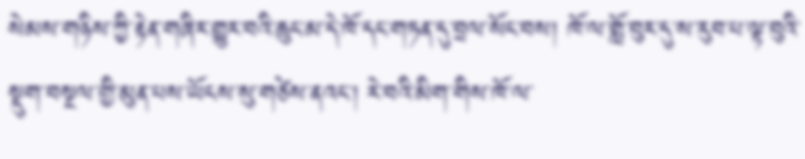སེམས་གཉིས་ཀྱི་རྟེན་གཞིར་གྱུར་བའི་ཆུང་མ་དེ་ཁོ་དང་གཏན་དུ་བྲལ་སོང་བས། ཁོ་ལ་གློ་བུར་དུ་ས་རུབ་པ་ལྟ་བུའི་སྡུག་བསྔལ་གྱི་མུན་པས་ཡོངས་སུ་གཙེས་ནའང་། རེ་བའི་མིག་གིས་ཁོ་ལ་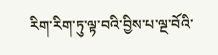རིག་རིག་ཏུ་ལྟ་བའི་བྱིས་པ་ལྔ་བོའི་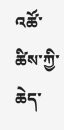འཚོ་ཚིས་ཀྱི་ཆེད་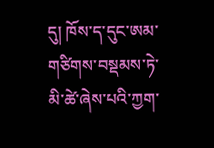དུ། ཁོས་ད་དུང་ཨམ་གཙིགས་བསྡམས་ཏེ་མི་ཚེ་ཞེས་པའི་ཀྱག་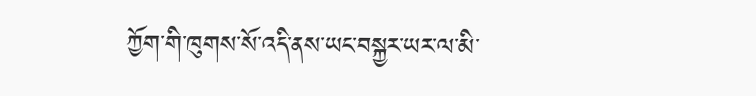ཀྱོག་གི་ཁུགས་སོ་འདི་ནས་ཡང་བསྐྱར་ཡར་ལ་མི་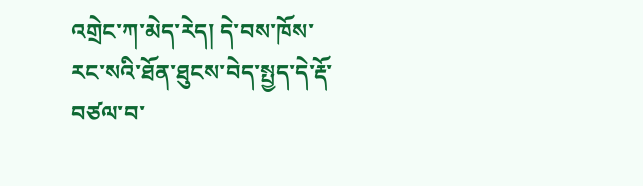འགྲེང་ཀ་མེད་རེད། དེ་བས་ཁོས་རང་སའི་ཐོན་ཐུངས་བེད་སྤྱད་དེ་རྡོ་བཙལ་བ་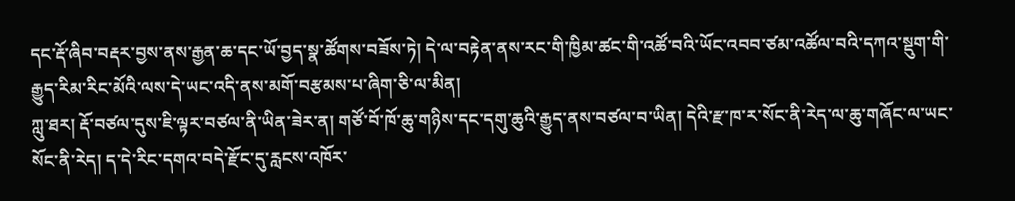དང་རྡོ་ཞིབ་བརྡར་བྱས་ནས་རྒྱན་ཆ་དང་ཡོ་བྱད་སྣ་ཚོགས་བཟོས་ཏེ། དེ་ལ་བརྟེན་ནས་རང་གི་ཁྱིམ་ཚང་གི་འཚོ་བའི་ཡོང་འབབ་ཙམ་འཚོལ་བའི་དཀའ་སྡུག་གི་རྒྱུད་རིམ་རིང་མོའི་ལས་དེ་ཡང་འདི་ནས་མགོ་བརྩམས་པ་ཞིག་ཅི་ལ་མིན།
ཀླུ་ཐར། རྡོ་བཙལ་དུས་ཇི་ལྟར་བཙལ་ནི་ཡིན་ཟེར་ན། གཙོ་བོ་ཁོ་ཆུ་གཉིས་དང་དགུ་ཆུའི་རྒྱུད་ནས་བཙལ་བ་ཡིན། དེའི་རྫ་ཁ་ར་སོང་ནི་རེད་ལ་ཆུ་གཞོང་ལ་ཡང་སོང་ནི་རེད། ད་དེ་རིང་དགའ་བདེ་རྫོང་དུ་རླངས་འཁོར་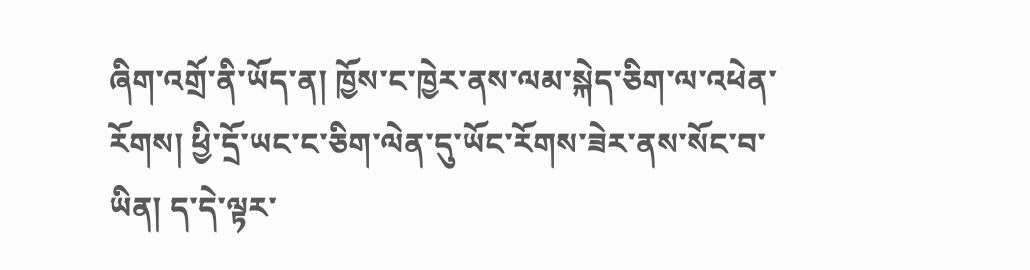ཞིག་འགྲོ་ནི་ཡོད་ན། ཁྱོས་ང་ཁྱེར་ནས་ལམ་སྐེད་ཅིག་ལ་འཕེན་རོགས། ཕྱི་དྲོ་ཡང་ང་ཅིག་ལེན་དུ་ཡོང་རོགས་ཟེར་ནས་སོང་བ་ཡིན། ད་དེ་ལྟར་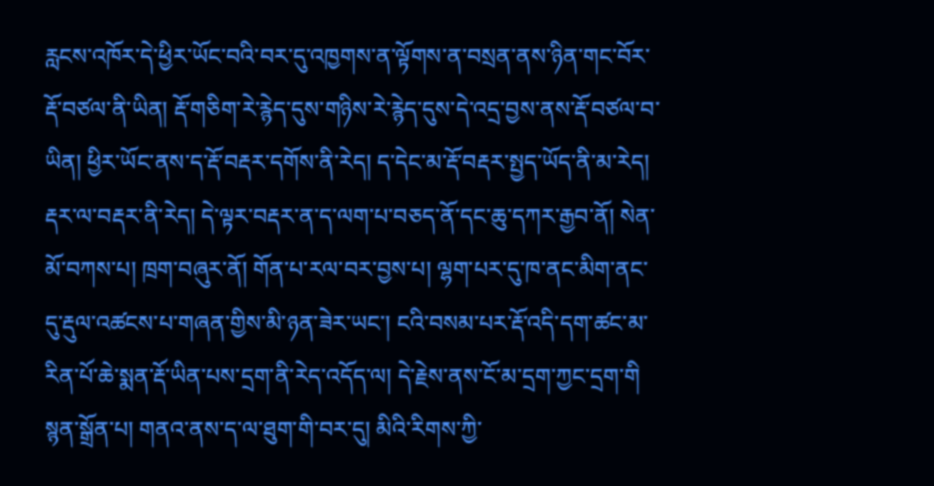རླངས་འཁོར་དེ་ཕྱིར་ཡོང་བའི་བར་དུ་འཁྱགས་ན་ལྟོགས་ན་བསྲན་ནས་ཉིན་གང་བོར་རྡོ་བཙལ་ནི་ཡིན། རྡོ་གཅིག་རེ་རྙེད་དུས་གཉིས་རེ་རྙེད་དུས་དེ་འདྲ་བྱས་ནས་རྡོ་བཙལ་བ་ཡིན། ཕྱིར་ཡོང་ནས་ད་རྡོ་བརྡར་དགོས་ནི་རེད། ད་དེང་མ་རྡོ་བརྡར་སྤྱད་ཡོད་ནི་མ་རེད། རྡར་ལ་བརྡར་ནི་རེད། དེ་ལྟར་བརྡར་ན་ད་ལག་པ་བཅད་ནོ་དང་ཆུ་དཀར་རྒྱབ་ནོ། སེན་མོ་བཀས་པ། ཁྲག་བཞུར་ནོ། གོན་པ་རལ་བར་བྱས་པ། ལྷག་པར་དུ་ཁ་ནང་མིག་ནང་དུ་རྡུལ་འཚངས་པ་གཞན་གྱིས་མི་ཉན་ཟེར་ཡང་། ངའི་བསམ་པར་རྡོ་འདི་དག་ཚང་མ་རིན་པོ་ཆེ་སྨན་རྡོ་ཡིན་པས་དྲག་ནི་རེད་འདོད་ལ། དེ་རྗེས་ནས་ངོ་མ་དྲག་ཀྱང་དྲག་གི
སྙན་སྒྲོན་པ། གནའ་ནས་ད་ལ་ཐུག་གི་བར་དུ། མིའི་རིགས་ཀྱི་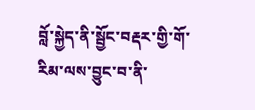བློ་སྐྱེད་ནི་སྦྱོང་བརྡར་གྱི་གོ་རིམ་ལས་བྱུང་བ་ནི་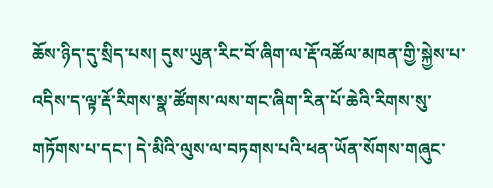ཆོས་ཉིད་དུ་སྲིད་པས། དུས་ཡུན་རིང་བོ་ཞིག་ལ་རྡོ་འཚོལ་མཁན་གྱི་སྐྱེས་པ་འདིས་ད་ལྟ་རྡོ་རིགས་སྣ་ཚོགས་ལས་གང་ཞིག་རིན་པོ་ཆེའི་རིགས་སུ་གཏོགས་པ་དང་། དེ་མིའི་ལུས་ལ་བཏགས་པའི་ཕན་ཡོན་སོགས་གཞུང་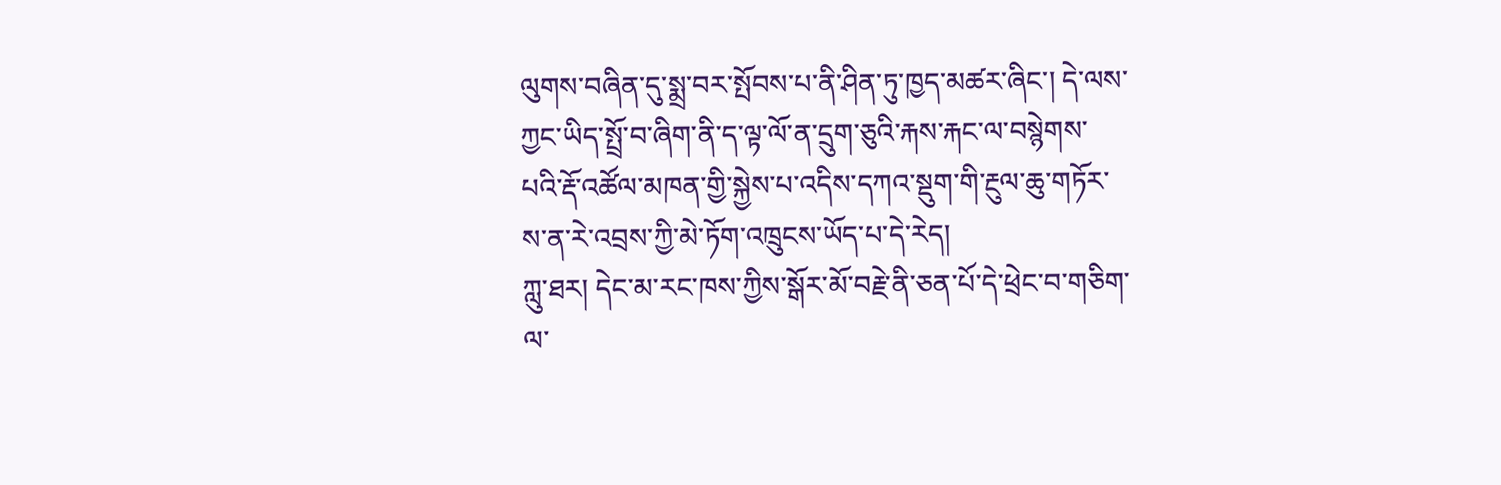ལུགས་བཞིན་དུ་སྨྲ་བར་སྤོབས་པ་ནི་ཤིན་ཏུ་ཁྱད་མཚར་ཞིང་། དེ་ལས་ཀྱང་ཡིད་སྤྲོ་བ་ཞིག་ནི་ད་ལྟ་ལོ་ན་དྲུག་ཅུའི་རྐས་རྐང་ལ་བསྙེགས་པའི་རྡོ་འཚོལ་མཁན་གྱི་སྐྱེས་པ་འདིས་དཀའ་སྡུག་གི་རྔུལ་ཆུ་གཏོར་ས་ན་རེ་འབྲས་ཀྱི་མེ་ཏོག་འཁྲུངས་ཡོད་པ་དེ་རེད།
ཀླུ་ཐར། དེང་མ་རང་ཁས་ཀྱིས་སྒོར་མོ་བརྗེ་ནི་ཅན་པོ་དེ་ཕྲེང་བ་གཅིག་ལ་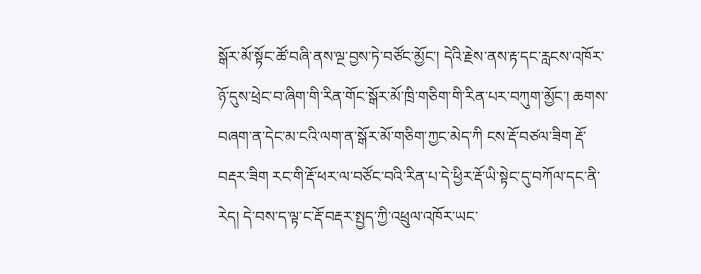སྒོར་མོ་སྟོང་ཚོ་བཞི་ནས་ལྔ་བྱས་ཏེ་བཙོང་མྱོང་། དེའི་རྗེས་ནས་རྟ་དང་རླངས་འཁོར་ཉོ་དུས་ཕྲེང་བ་ཞིག་གི་རིན་གོང་སྒོར་མོ་ཁྲི་གཅིག་གི་རིན་པར་བཀུག་མྱོང་། ཆགས་བཞག་ན་དེང་མ་ངའི་ལག་ན་སྒོར་མོ་གཅིག་ཀྱང་མེད་ཀི ངས་རྡོ་བཙལ་ཟིག རྡོ་བརྡར་ཟིག རང་གི་རྡོ་ཕར་ལ་བཙོང་བའི་རིན་པ་དེ་ཕྱིར་རྡོ་ཡི་སྟེང་དུ་བཀོལ་དང་ནི་རེད། དེ་བས་ད་ལྟ་ང་རྡོ་བརྡར་སྤྱད་ཀྱི་འཕྲུལ་འཁོར་ཡང་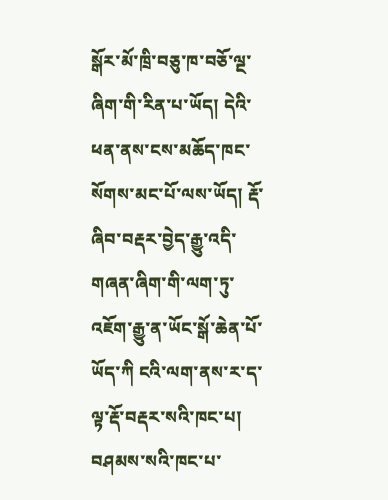སྒོར་མོ་ཁྲི་བཅུ་ཁ་བཅོ་ལྔ་ཞིག་གི་རིན་པ་ཡོད། དེའི་ཕན་ནས་ངས་མཆོད་ཁང་སོགས་མང་པོ་ལས་ཡོད། རྡོ་ཞིབ་བརྡར་བྱེད་རྒྱུ་འདི་གཞན་ཞིག་གི་ལག་ཏུ་འཇོག་རྒྱུ་ན་ཡོང་སྒོ་ཆེན་པོ་ཡོད་ཀི ངའི་ལག་ནས་ར་ད་ལྟ་རྡོ་བརྡར་སའི་ཁང་པ། བཤམས་སའི་ཁང་པ་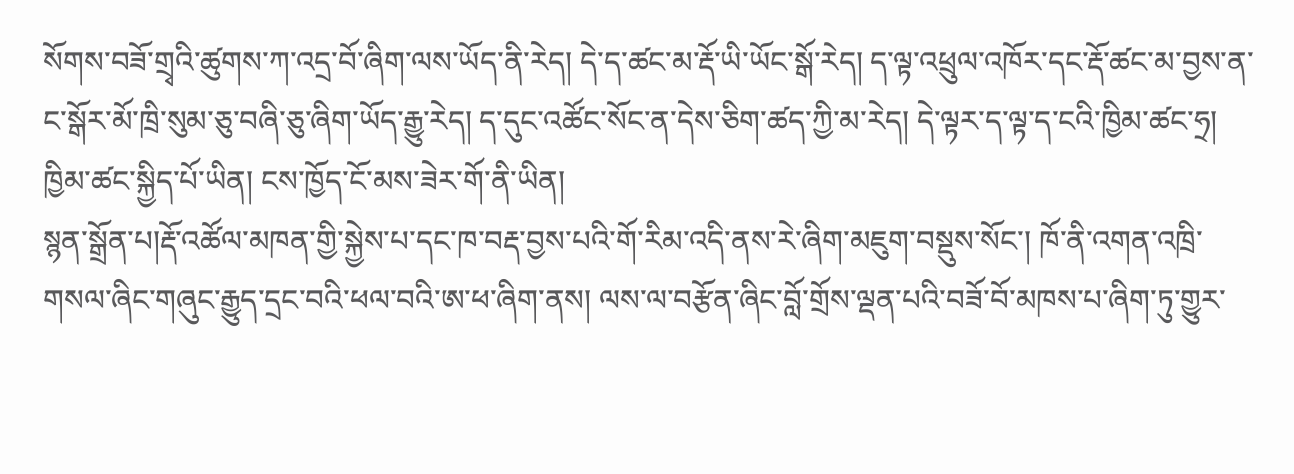སོགས་བཟོ་གྲྭའི་ཚུགས་ཀ་འདྲ་བོ་ཞིག་ལས་ཡོད་ནི་རེད། དེ་ད་ཚང་མ་རྡོ་ཡི་ཡོང་སྒོ་རེད། ད་ལྟ་འཕྲུལ་འཁོར་དང་རྡོ་ཚང་མ་བྱས་ན་ང་སྒོར་མོ་ཁྲི་སུམ་ཅུ་བཞི་ཅུ་ཞིག་ཡོད་རྒྱུ་རེད། ད་དུང་འཚོང་སོང་ན་དེས་ཅིག་ཚད་ཀྱི་མ་རེད། དེ་ལྟར་ད་ལྟ་ད་ངའི་ཁྱིམ་ཚང་ཧྲ། ཁྱིམ་ཚང་སྐྱིད་པོ་ཡིན། ངས་ཁྱོད་ངོ་མས་ཟེར་གོ་ནི་ཡིན།
སྙན་སྒྲོན་པ།རྡོ་འཚོལ་མཁན་གྱི་སྐྱེས་པ་དང་ཁ་བརྡ་བྱས་པའི་གོ་རིམ་འདི་ནས་རེ་ཞིག་མཇུག་བསྡུས་སོང་། ཁོ་ནི་འགན་འཁྲི་གསལ་ཞིང་གཞུང་རྒྱུད་དྲང་བའི་ཕལ་བའི་ཨ་ཕ་ཞིག་ནས། ལས་ལ་བརྩོན་ཞིང་བློ་གྲོས་ལྡན་པའི་བཟོ་བོ་མཁས་པ་ཞིག་ཏུ་གྱུར་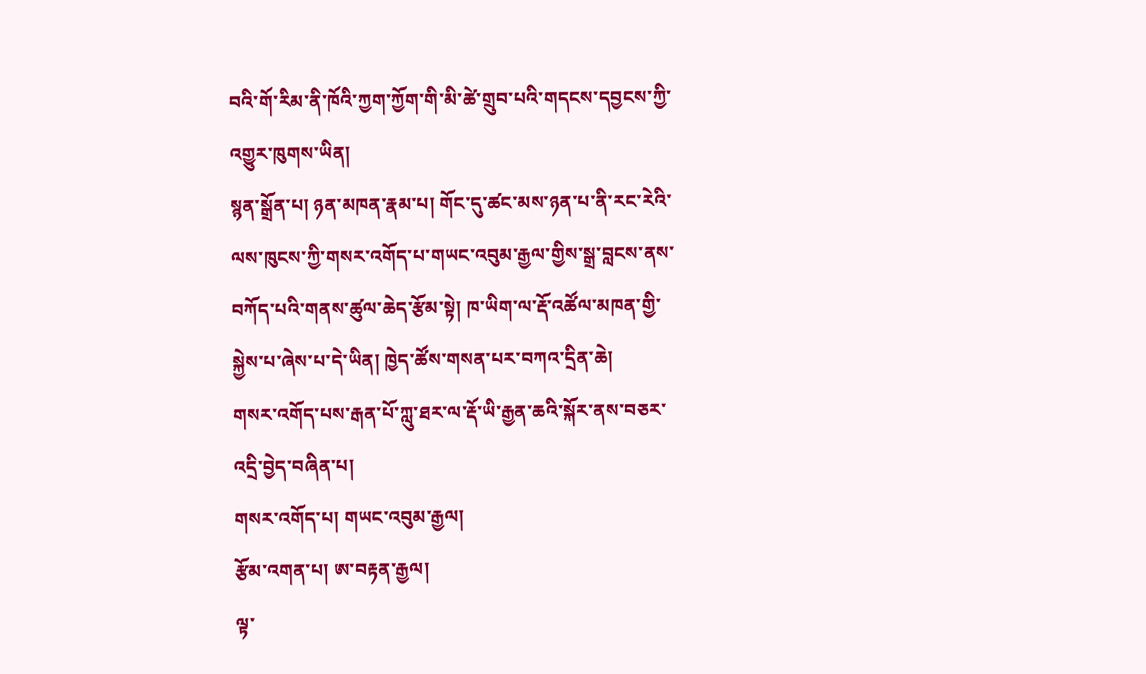བའི་གོ་རིམ་ནི་ཁོའི་ཀྱག་ཀྱོག་གི་མི་ཚེ་གྲུབ་པའི་གདངས་དབྱངས་ཀྱི་འགྱུར་ཁུགས་ཡིན།
སྙན་སྒྲོན་པ། ཉན་མཁན་རྣམ་པ། གོང་དུ་ཚང་མས་ཉན་པ་ནི་རང་རེའི་ལས་ཁུངས་ཀྱི་གསར་འགོད་པ་གཡང་འབུམ་རྒྱལ་གྱིས་སྒྲ་བླངས་ནས་བཀོད་པའི་གནས་ཚུལ་ཆེད་རྩོམ་སྟེ། ཁ་ཡིག་ལ་རྡོ་འཚོལ་མཁན་གྱི་སྐྱེས་པ་ཞེས་པ་དེ་ཡིན། ཁྱེད་ཚོས་གསན་པར་བཀའ་དྲིན་ཆེ།
གསར་འགོད་པས་རྒན་པོ་ཀླུ་ཐར་ལ་རྡོ་ཡི་རྒྱན་ཆའི་སྐོར་ནས་བཅར་འདྲི་བྱེད་བཞིན་པ།
གསར་འགོད་པ། གཡང་འབུམ་རྒྱལ།
རྩོམ་འགན་པ། ཨ་བརྟན་རྒྱལ།
ལྟ་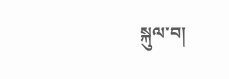སྐུལ་བ།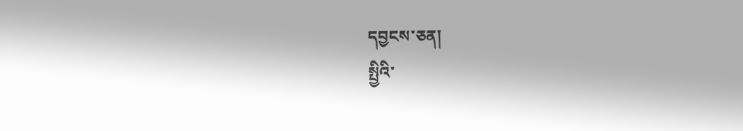དབྱངས་ཅན།
སྤྱིའི་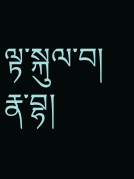ལྟ་སྐུལ་བ། རྣ་བྷ།